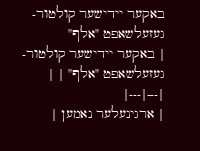באקער יידישער קולטור-געזעלשאפט "אלף"
| באקער יידישער קולטור-געזעלשאפט "אלף" | |
|---|---|
| ארגינעלער נאמען |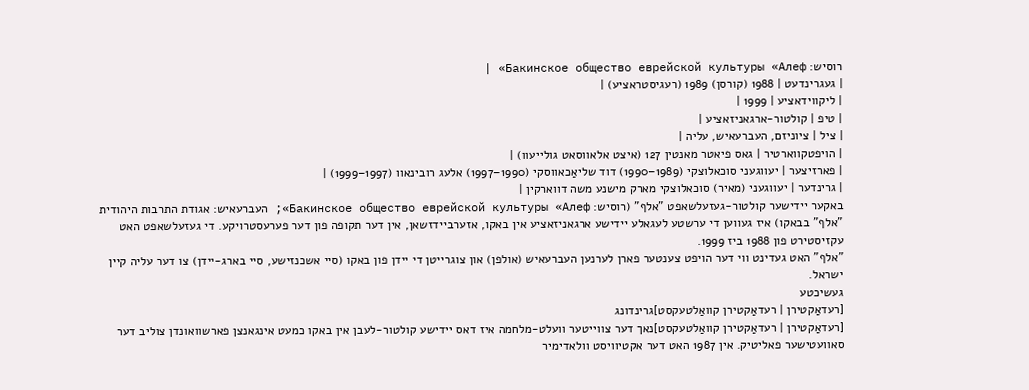רוסיש: Бакинское общество еврейской культуры «Алеф» |
| געגרינדעט | 1988 (קורסן) 1989 (רעגיסטראציע) |
| ליקווידאציע | 1999 |
| טיפ | קולטור-ארגאניזאציע |
| ציל | ציוניזם, העברעאיש, עליה |
| הויפטקווארטיר | גאס פיאטר מאנטין 127 (איצט אלאווסאט גולייעוו) |
| פארזיצער | יעווגעני סוכאלוצקי (1989–1990) דוד שליאַכאווסקי (1990–1997) אלעג רובינאוו (1997–1999) |
| גרינדער | יעווגעני (מאיר) סוכאלוצקי מארק מישנע משה דווארקין |
באקער יידישער קולטור-געזעלשאפט "אלף" (רוסיש: Бакинское общество еврейской культуры «Алеф»; העברעאיש: אגודת התרבות היהודית "אלף" בבאקו) איז געווען די ערשטע לעגאלע יידישע ארגאניזאציע אין באקו, אזערביידזשאן, אין דער תקופה פון דער פערעסטרויקע. די געזעלשאפט האט עקזיסטירט פון 1988 ביז 1999.
"אלף" האט געדינט ווי דער הויפט צענטער פארן לערנען העברעאיש (אולפן) און צוגרייטן די יידן פון באקו (סיי אשכנזישע, סיי בארג-יידן) צו דער עליה קיין ישראל.
געשיכטע
[רעדאַקטירן | רעדאַקטירן קוואַלטעקסט]גרינדונג
[רעדאַקטירן | רעדאַקטירן קוואַלטעקסט]נאך דער צווייטער וועלט-מלחמה איז דאס יידישע קולטור-לעבן אין באקו כמעט אינגאנצן פארשוואונדן צוליב דער סאוועטישער פאליטיק. אין 1987 האט דער אקטיוויסט וולאדימיר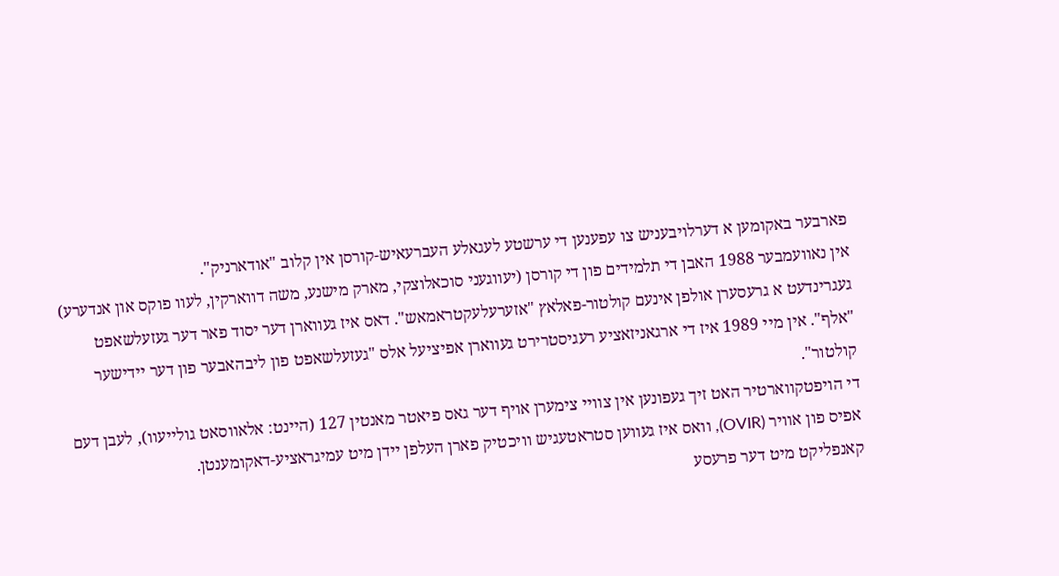פארבער באקומען א דערלויבעניש צו עפענען די ערשטע לעגאלע העברעאיש-קורסן אין קלוב "אודארניק".
אין נאוועמבער 1988 האבן די תלמידים פון די קורסן (יעווגעני סוכאלוצקי, מארק מישנע, משה דווארקין, לעוו פוקס און אנדערע) געגרינדעט א גרעסערן אולפן אינעם קולטור-פאלאץ "אזערעלעקטראמאש". דאס איז געווארן דער יסוד פאר דער געזעלשאפט "אלף". אין מיי 1989 איז די ארגאניזאציע רעגיסטרירט געווארן אפיציעל אלס "געזעלשאפט פון ליבהאבער פון דער יידישער קולטור".
די הויפטקווארטיר האט זיך געפונען אין צוויי צימערן אויף דער גאס פיאטר מאנטין 127 (היינט: אלאווסאט גולייעוו), לעבן דעם אפיס פון אוויר (OVIR), וואס איז געווען סטראטעגיש וויכטיק פארן העלפן יידן מיט עמיגראציע-דאקומענטן.
קאנפליקט מיט דער פרעסע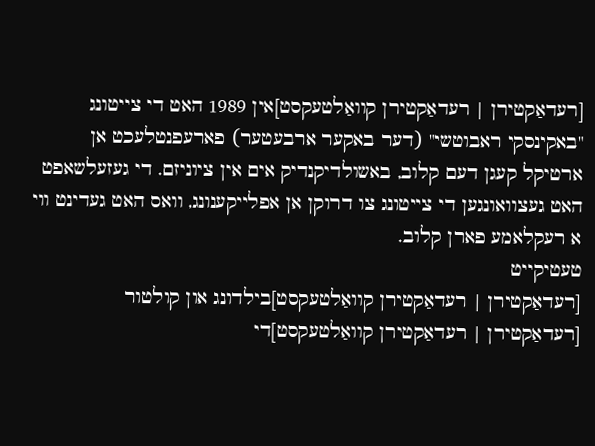[רעדאַקטירן | רעדאַקטירן קוואַלטעקסט]אין 1989 האט די צייטונג "באקינסקי ראבוטשי" (דער באקער ארבעטער) פארעפנטלעכט אן ארטיקל קעגן דעם קלוב, באשולדיקנדיק אים אין ציוניזם. די געזעלשאפט האט געצוואונגען די צייטונג צו דרוקן אן אפלייקענונג, וואס האט געדינט ווי א רעקלאמע פארן קלוב.
טעטיקייט
[רעדאַקטירן | רעדאַקטירן קוואַלטעקסט]בילדונג און קולטור
[רעדאַקטירן | רעדאַקטירן קוואַלטעקסט]די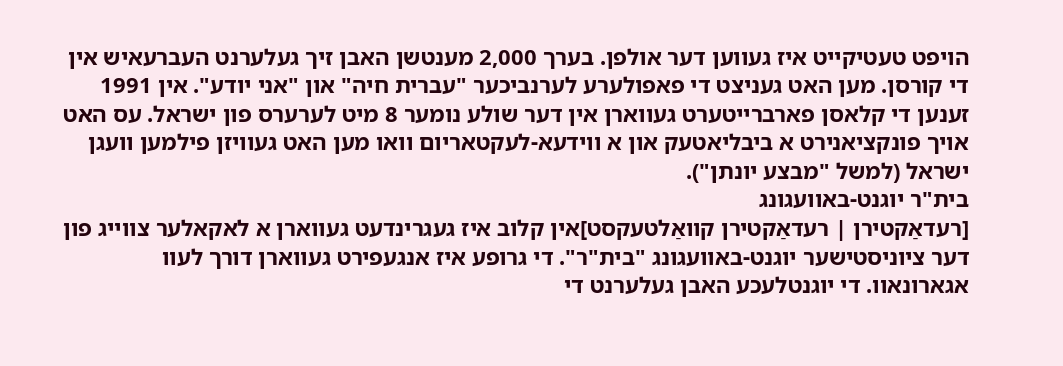הויפט טעטיקייט איז געווען דער אולפן. בערך 2,000 מענטשן האבן זיך געלערנט העברעאיש אין די קורסן. מען האט געניצט די פאפולערע לערנביכער "עברית חיה" און "אני יודע". אין 1991 זענען די קלאסן פארברייטערט געווארן אין דער שולע נומער 8 מיט לערערס פון ישראל. עס האט אויך פונקציאנירט א ביבליאטעק און א ווידעא-לעקטאריום וואו מען האט געוויזן פילמען וועגן ישראל (למשל "מבצע יונתן").
בית"ר יוגנט-באוועגונג
[רעדאַקטירן | רעדאַקטירן קוואַלטעקסט]אין קלוב איז געגרינדעט געווארן א לאקאלער צווייג פון דער ציוניסטישער יוגנט-באוועגונג "בית"ר". די גרופע איז אנגעפירט געווארן דורך לעוו אגארונאוו. די יוגנטלעכע האבן געלערנט די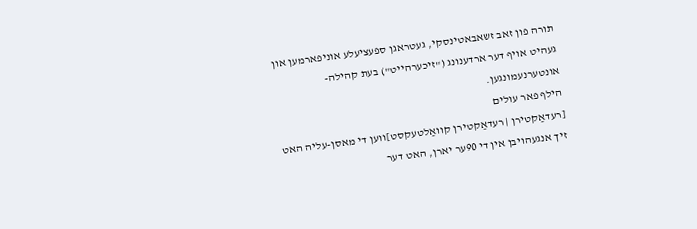תורה פון זאב זשאבאטינסקי, געטראגן ספעציעלע אוניפארמען און געהיט אויף דער ארדענונג ("זיכערהייט") בעת קהילה-אונטערנעמונגען.
הילף פאר עולים
[רעדאַקטירן | רעדאַקטירן קוואַלטעקסט]ווען די מאסן-עליה האט זיך אנגעהויבן אין די 90ער יארן, האט דער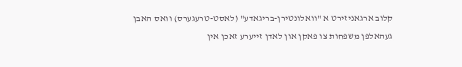קלוב ארגאניזירט א "וואלונטירן-בריגאדע" (לאסט-טרעגערס) וואס האבן געהאלפן משפחות צו פאקן און לאדן זייערע זאכן אין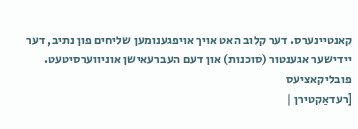קאנטיינערס. דער קלוב האט אויך אויפגענומען שליחים פון נתיב, דער יידישער אגענטור (סוכנות) און דעם העברעאישן אוניווערסיטעט.
פובליקאציעס
[רעדאַקטירן |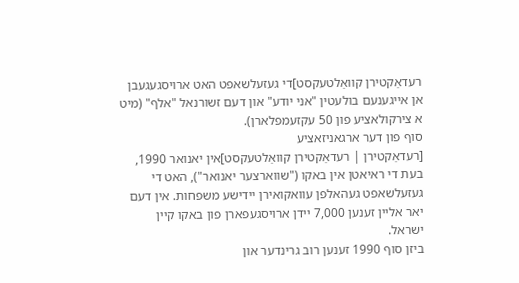רעדאַקטירן קוואַלטעקסט]די געזעלשאפט האט ארויסגעגעבן אן אייגענעם בולעטין "אני יודע" און דעם זשורנאל "אלף" (מיט א צירקולאציע פון 50 עקזעמפלארן).
סוף פון דער ארגאניזאציע
[רעדאַקטירן | רעדאַקטירן קוואַלטעקסט]אין יאנואר 1990, בעת די ראיאטן אין באקו ("שווארצער יאנואר"), האט די געזעלשאפט געהאלפן עוואקואירן יידישע משפחות. אין דעם יאר אליין זענען 7,000 יידן ארויסגעפארן פון באקו קיין ישראל.
ביזן סוף 1990 זענען רוב גרינדער און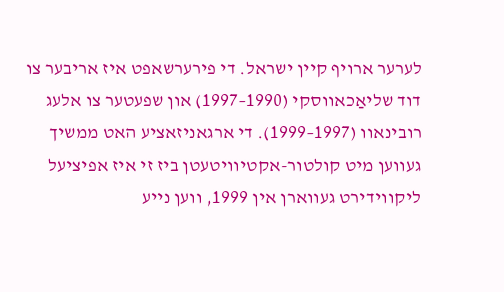לערער ארויף קיין ישראל. די פירערשאפט איז אריבער צו דוד שליאַכאווסקי (1990–1997) און שפעטער צו אלעג רובינאוו (1997–1999). די ארגאניזאציע האט ממשיך געווען מיט קולטור-אקטיוויטעטן ביז זי איז אפיציעל ליקווידירט געווארן אין 1999, ווען נייע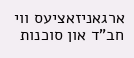ארגאניזאציעס ווי חב"ד און סוכנות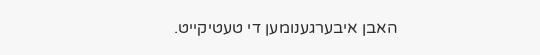האבן איבערגענומען די טעטיקייט.